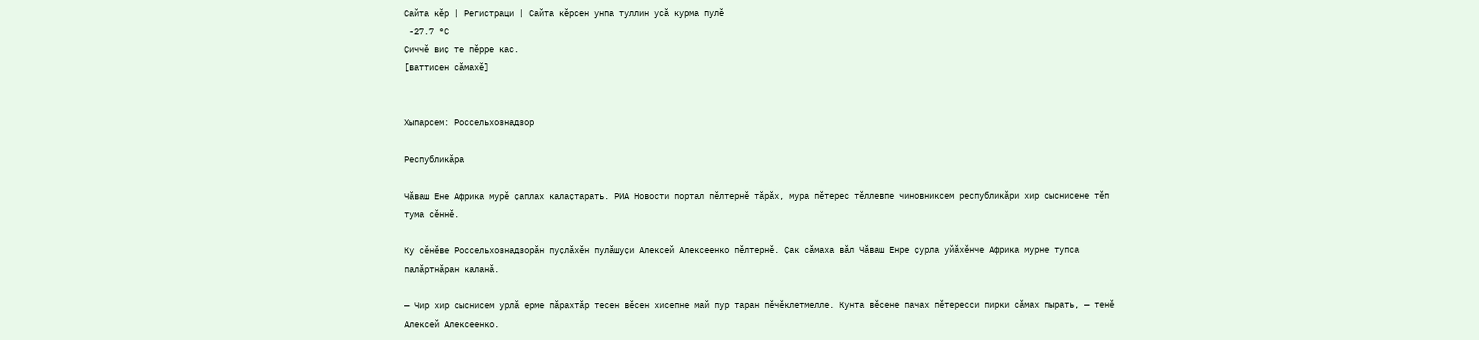Сайта кӗр | Регистраци | Сайта кӗрсен унпа туллин усӑ курма пулӗ
 -27.7 °C
Ҫиччӗ виҫ те пӗрре кас.
[ваттисен сӑмахӗ]


Хыпарсем: Россельхознадзор

Республикӑра

Чӑваш Ене Африка мурӗ ҫаплах калаҫтарать. РИА Новости портал пӗлтернӗ тӑрӑх, мура пӗтерес тӗллевпе чиновниксем республикӑри хир сыснисене тӗп тума сӗннӗ.

Ку сӗнӗве Россельхознадзорӑн пуҫлӑхӗн пулӑшуҫи Алексей Алексеенко пӗлтернӗ. Ҫак сӑмаха вӑл Чӑваш Енре ҫурла уйӑхӗнче Африка мурне тупса палӑртнӑран каланӑ.

— Чир хир сыснисем урлӑ ерме пӑрахтӑр тесен вӗсен хисепне май пур таран пӗчӗклетмелле. Кунта вӗсене пачах пӗтересси пирки сӑмах пырать, — тенӗ Алексей Алексеенко.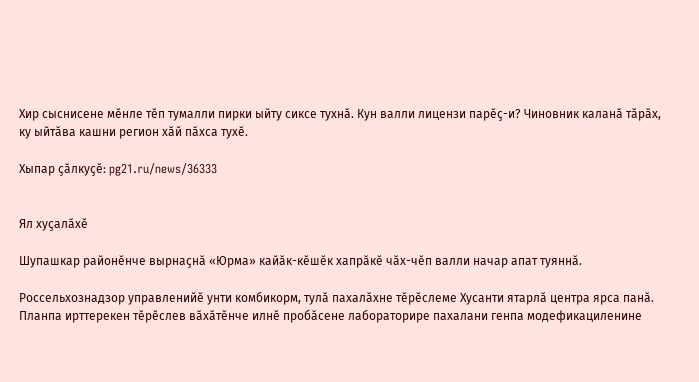Хир сыснисене мӗнле тӗп тумалли пирки ыйту сиксе тухнӑ. Кун валли лицензи парӗҫ-и? Чиновник каланӑ тӑрӑх, ку ыйтӑва кашни регион хӑй пӑхса тухӗ.

Хыпар ҫӑлкуҫӗ: pg21.ru/news/36333


Ял хуҫалӑхӗ

Шупашкар районӗнче вырнаҫнӑ «Юрма» кайӑк-кӗшӗк хапрӑкӗ чӑх-чӗп валли начар апат туяннӑ.

Россельхознадзор управленийӗ унти комбикорм, тулӑ пахалӑхне тӗрӗслеме Хусанти ятарлӑ центра ярса панӑ. Планпа ирттерекен тӗрӗслев вӑхӑтӗнче илнӗ пробӑсене лабораторире пахалани генпа модефикациленине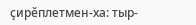ҫирӗплетмен-ха: тыр-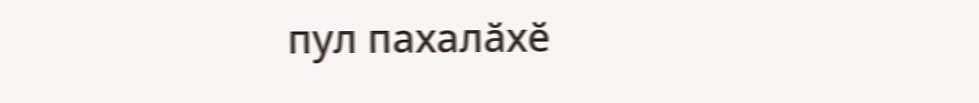пул пахалӑхӗ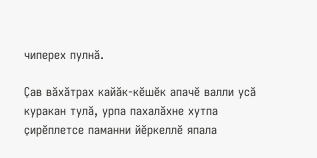чиперех пулнӑ.

Ҫав вӑхӑтрах кайӑк-кӗшӗк апачӗ валли усӑ куракан тулӑ, урпа пахалӑхне хутпа ҫирӗплетсе паманни йӗркеллӗ япала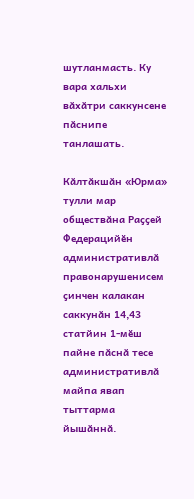шутланмасть. Ку вара хальхи вӑхӑтри саккунсене пӑснипе танлашать.

Кӑлтӑкшӑн «Юрма» тулли мар обществӑна Раҫҫей Федерацийӗн административлӑ правонарушенисем ҫинчен калакан саккунӑн 14,43 статйин 1-мӗш пайне пӑснӑ тесе административлӑ майпа явап тыттарма йышӑннӑ.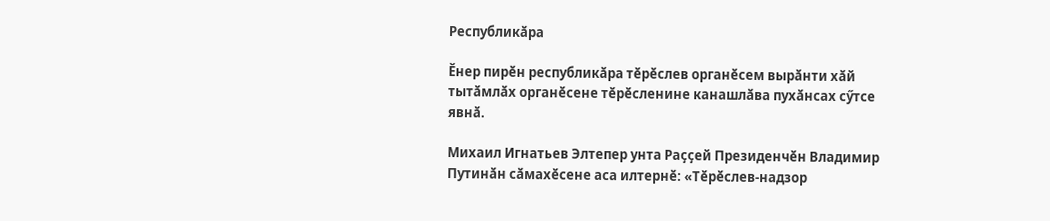Республикӑра

Ӗнер пирӗн республикӑра тӗрӗслев органӗсем вырӑнти хӑй тытӑмлӑх органӗсене тӗрӗсленине канашлӑва пухӑнсах сӳтсе явнӑ.

Михаил Игнатьев Элтепер унта Раҫҫей Президенчӗн Владимир Путинӑн сӑмахӗсене аса илтернӗ: «Тӗрӗслев-надзор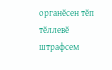органӗсен тӗп тӗллевӗ штрафсем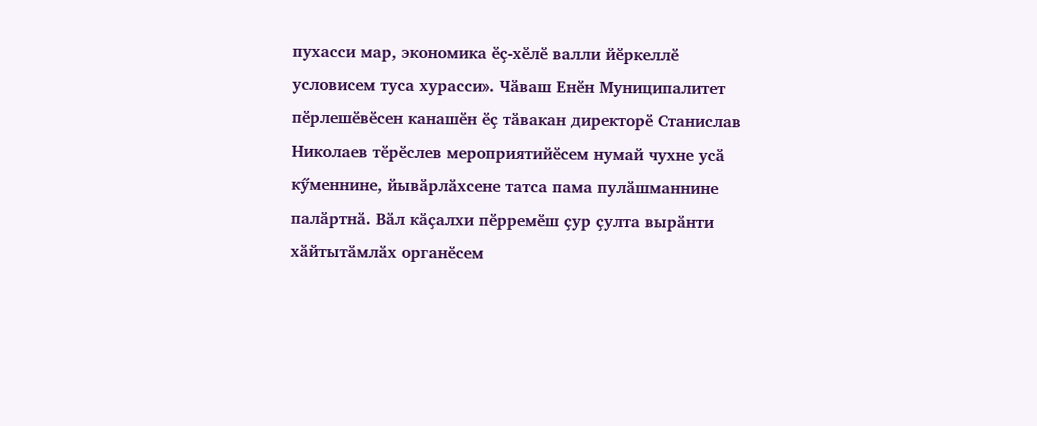пухасси мар, экономика ӗҫ-хӗлӗ валли йӗркеллӗ условисем туса хурасси». Чӑваш Енӗн Муниципалитет пӗрлешӗвӗсен канашӗн ӗҫ тӑвакан директорӗ Станислав Николаев тӗрӗслев мероприятийӗсем нумай чухне усӑ кӳменнине, йывӑрлӑхсене татса пама пулӑшманнине палӑртнӑ. Вӑл кӑҫалхи пӗрремӗш ҫур ҫулта вырӑнти хӑйтытӑмлӑх органӗсем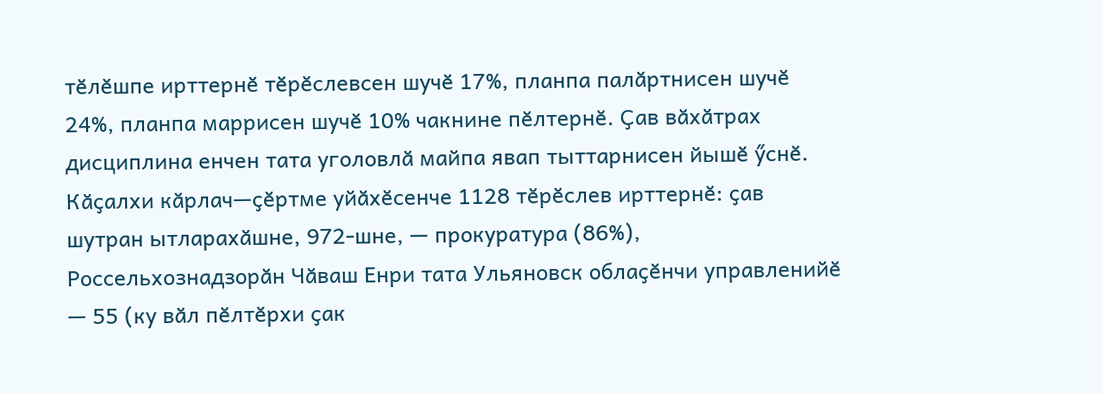тӗлӗшпе ирттернӗ тӗрӗслевсен шучӗ 17%, планпа палӑртнисен шучӗ 24%, планпа маррисен шучӗ 10% чакнине пӗлтернӗ. Ҫав вӑхӑтрах дисциплина енчен тата уголовлӑ майпа явап тыттарнисен йышӗ ӳснӗ. Кӑҫалхи кӑрлач—ҫӗртме уйӑхӗсенче 1128 тӗрӗслев ирттернӗ: ҫав шутран ытларахӑшне, 972-шне, — прокуратура (86%), Россельхознадзорӑн Чӑваш Енри тата Ульяновск облаҫӗнчи управленийӗ — 55 (ку вӑл пӗлтӗрхи ҫак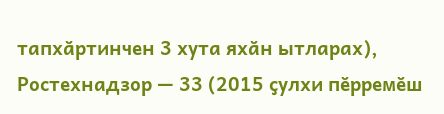тапхӑртинчен 3 хута яхӑн ытларах), Ростехнадзор — 33 (2015 ҫулхи пӗрремӗш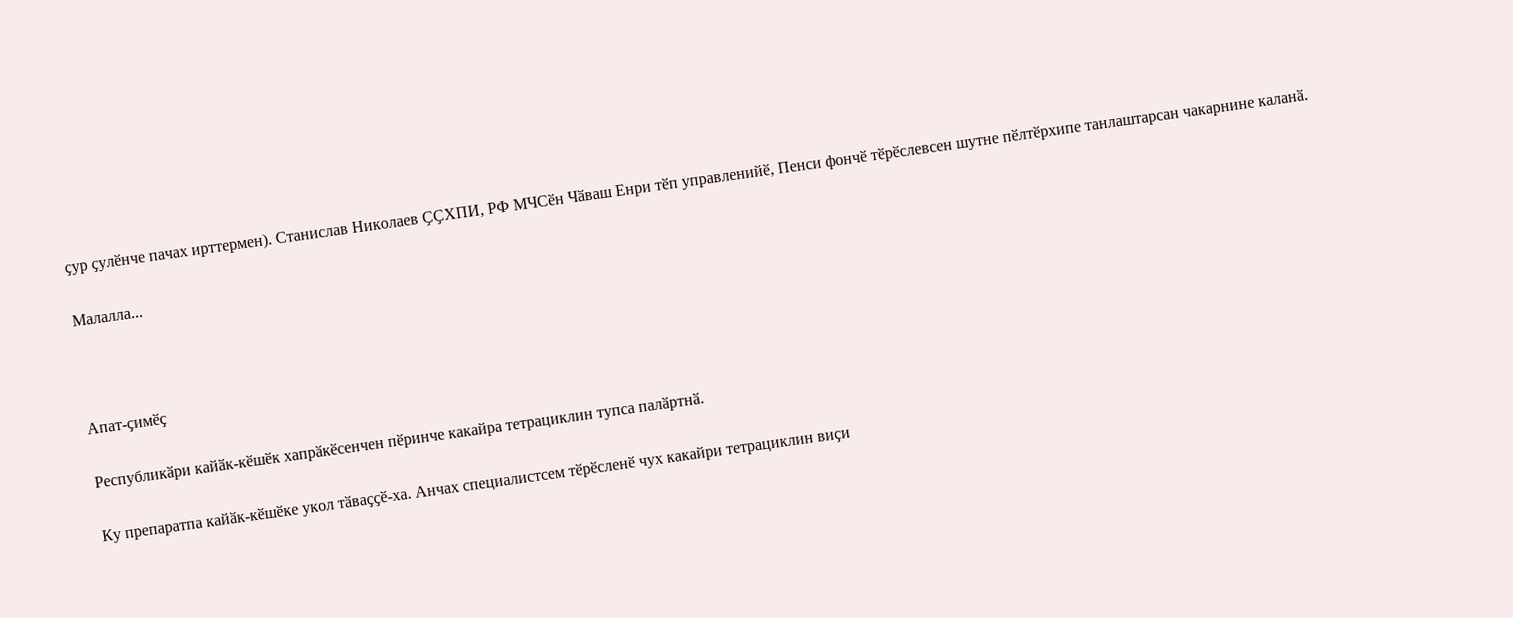ҫур ҫулӗнче пачах ирттермен). Станислав Николаев ҪҪХПИ, РФ МЧСӗн Чӑваш Енри тӗп управленийӗ, Пенси фончӗ тӗрӗслевсен шутне пӗлтӗрхипе танлаштарсан чакарнине каланӑ.

Малалла...



Апат-ҫимӗҫ

Республикӑри кайӑк-кӗшӗк хапрӑкӗсенчен пӗринче какайра тетрациклин тупса палӑртнӑ.

Ку препаратпа кайӑк-кӗшӗке укол тӑваҫҫӗ-ха. Анчах специалистсем тӗрӗсленӗ чух какайри тетрациклин виҫи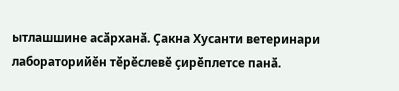ытлашшине асӑрханӑ. Ҫакна Хусанти ветеринари лабораторийӗн тӗрӗслевӗ ҫирӗплетсе панӑ.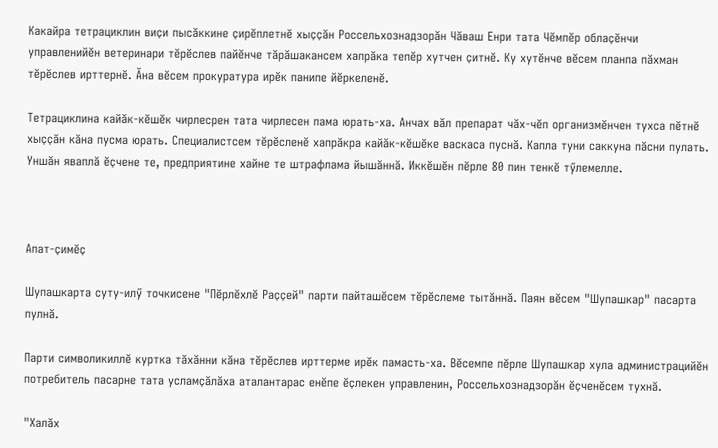Какайра тетрациклин виҫи пысӑккине ҫирӗплетнӗ хыҫҫӑн Россельхознадзорӑн Чӑваш Енри тата Чӗмпӗр облаҫӗнчи управленийӗн ветеринари тӗрӗслев пайӗнче тӑрӑшакансем хапрӑка тепӗр хутчен ҫитнӗ. Ку хутӗнче вӗсем планпа пӑхман тӗрӗслев ирттернӗ. Ӑна вӗсем прокуратура ирӗк панипе йӗркеленӗ.

Тетрациклина кайӑк-кӗшӗк чирлесрен тата чирлесен пама юрать-ха. Анчах вӑл препарат чӑх-чӗп организмӗнчен тухса пӗтнӗ хыҫҫӑн кӑна пусма юрать. Специалистсем тӗрӗсленӗ хапрӑкра кайӑк-кӗшӗке васкаса пуснӑ. Капла туни саккуна пӑсни пулать. Уншӑн яваплӑ ӗҫчене те, предприятине хайне те штрафлама йышӑннӑ. Иккӗшӗн пӗрле 80 пин тенкӗ тӳлемелле.



Апат-ҫимӗҫ

Шупашкарта суту-илӳ точкисене "Пӗрлӗхлӗ Раҫҫей" парти пайташӗсем тӗрӗслеме тытӑннӑ. Паян вӗсем "Шупашкар" пасарта пулнӑ.

Парти символикиллӗ куртка тӑхӑнни кӑна тӗрӗслев ирттерме ирӗк памасть-ха. Вӗсемпе пӗрле Шупашкар хула администрацийӗн потребитель пасарне тата усламҫӑлӑха аталантарас енӗпе ӗҫлекен управленин, Россельхознадзорӑн ӗҫченӗсем тухнӑ.

"Халӑх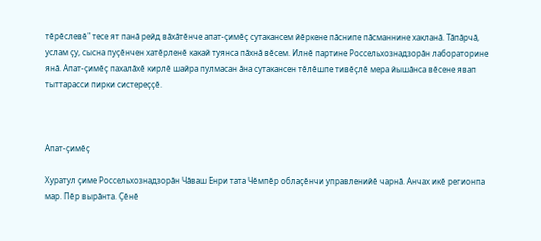тӗрӗслевӗ" тесе ят панӑ рейд вӑхӑтӗнче апат-ҫимӗҫ сутакансем йӗркене пӑснипе пӑсманнине хакланӑ. Тӑпӑрчӑ, услам ҫу, сысна пуҫӗнчен хатӗрленӗ какай туянса пӑхнӑ вӗсем. Илнӗ партине Россельхознадзорӑн лабораторине янӑ. Апат-ҫимӗҫ пахалӑхӗ кирлӗ шайра пулмасан ӑна сутакансен тӗлӗшпе тивӗҫлӗ мера йышӑнса вӗсене явап тыттарасси пирки систереҫҫӗ.



Апат-ҫимӗҫ

Хуратул ҫиме Россельхознадзорӑн Чӑваш Енри тата Чӗмпӗр облаҫӗнчи управленийӗ чарнӑ. Анчах икӗ регионпа мар. Пӗр вырӑнта. Ҫӗнӗ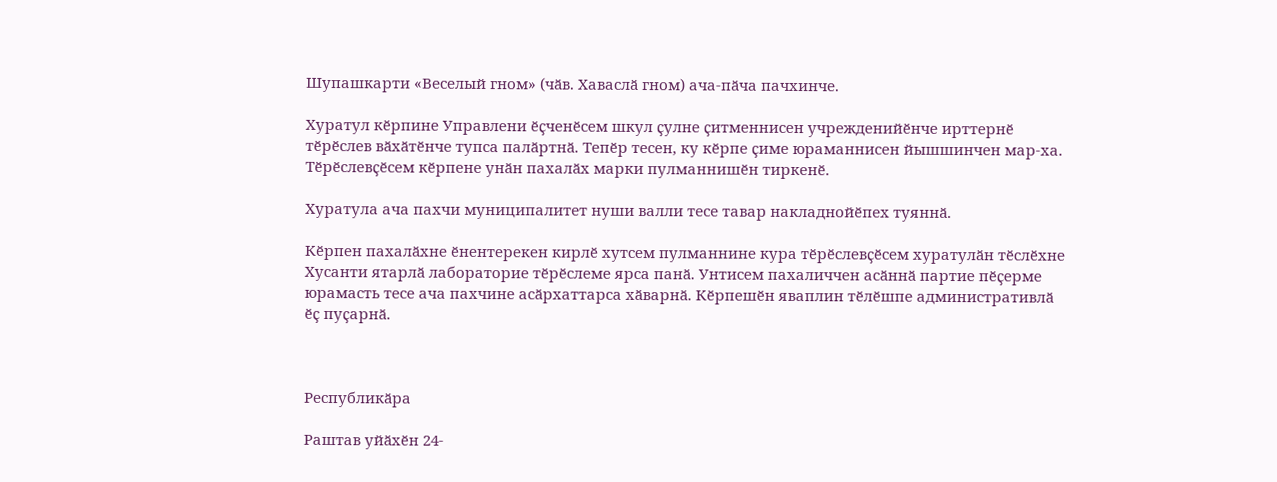Шупашкарти «Веселый гном» (чӑв. Хаваслӑ гном) ача-пӑча пачхинче.

Хуратул кӗрпине Управлени ӗҫченӗсем шкул ҫулне ҫитменнисен учрежденийӗнче ирттернӗ тӗрӗслев вӑхӑтӗнче тупса палӑртнӑ. Тепӗр тесен, ку кӗрпе ҫиме юраманнисен йышшинчен мар-ха. Тӗрӗслевҫӗсем кӗрпене унӑн пахалӑх марки пулманнишӗн тиркенӗ.

Хуратула ача пахчи муниципалитет нуши валли тесе тавар накладнойӗпех туяннӑ.

Кӗрпен пахалӑхне ӗнентерекен кирлӗ хутсем пулманнине кура тӗрӗслевҫӗсем хуратулӑн тӗслӗхне Хусанти ятарлӑ лабораторие тӗрӗслеме ярса панӑ. Унтисем пахаличчен асӑннӑ партие пӗҫерме юрамасть тесе ача пахчине асӑрхаттарса хӑварнӑ. Кӗрпешӗн яваплин тӗлӗшпе административлӑ ӗҫ пуҫарнӑ.



Республикӑра

Раштав уйӑхӗн 24-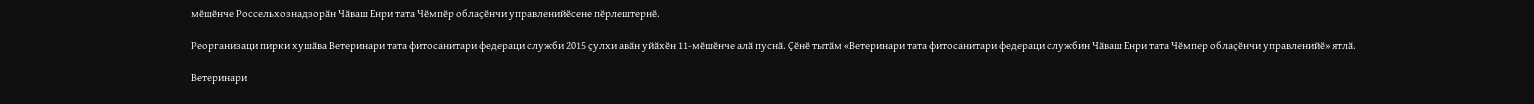мӗшӗнче Россельхознадзорӑн Чӑваш Енри тата Чӗмпӗр облаҫӗнчи управленийӗсене пӗрлештернӗ.

Реорганизаци пирки хушӑва Ветеринари тата фитосанитари федераци служби 2015 ҫулхи авӑн уйӑхӗн 11-мӗшӗнче алӑ пуснӑ. Ҫӗнӗ тытӑм «Ветеринари тата фитосанитари федераци службин Чӑваш Енри тата Чӗмпер облаҫӗнчи управленийӗ» ятлӑ.

Ветеринари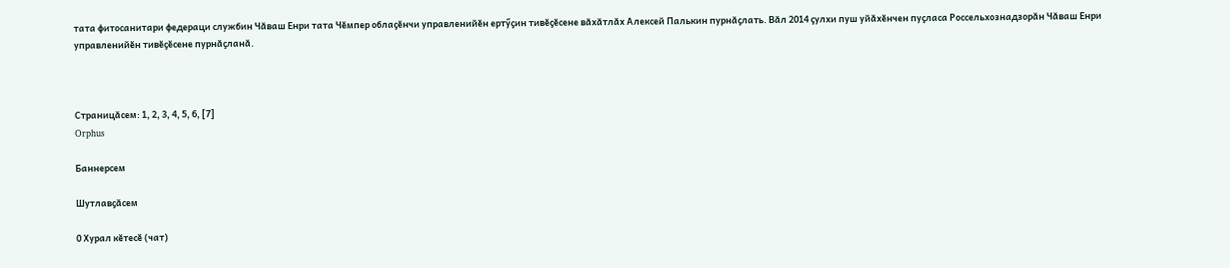тата фитосанитари федераци службин Чӑваш Енри тата Чӗмпер облаҫӗнчи управленийӗн ертӳҫин тивӗҫӗсене вӑхӑтлӑх Алексей Палькин пурнӑҫлать. Вӑл 2014 ҫулхи пуш уйӑхӗнчен пуҫласа Россельхознадзорӑн Чӑваш Енри управленийӗн тивӗҫӗсене пурнӑҫланӑ.



Страницӑсем: 1, 2, 3, 4, 5, 6, [7]
Orphus

Баннерсем

Шутлавҫӑсем

0 Хурал кӗтесӗ (чат)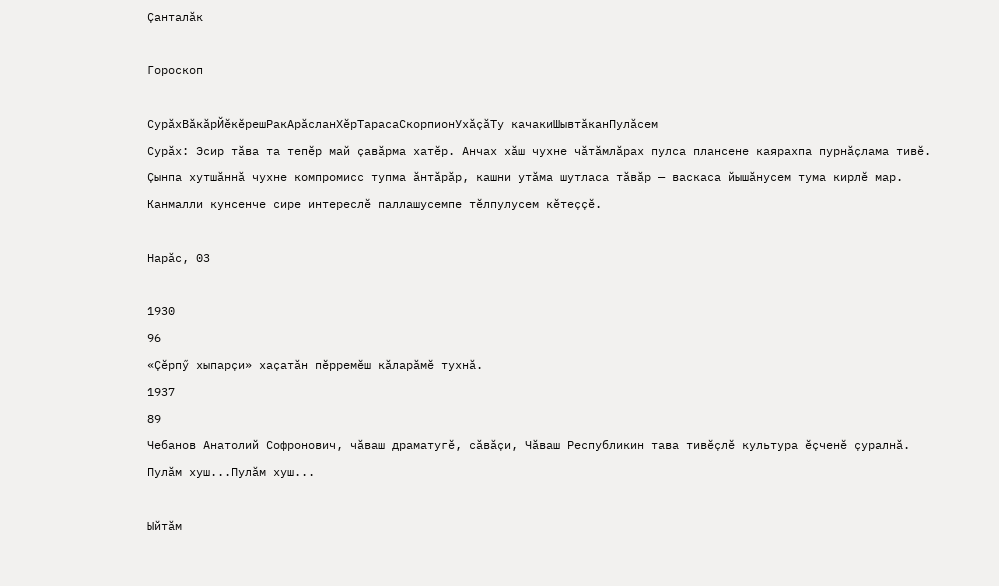Ҫанталӑк

Гороскоп

СурӑхВӑкӑрЙӗкӗрешРакАрӑсланХӗрТарасаСкорпионУхӑҫӑТу качакиШывтӑканПулӑсем
Сурӑх: Эсир тӑва та тепӗр май ҫавӑрма хатӗр. Анчах хӑш чухне чӑтӑмлӑрах пулса плансене каярахпа пурнӑҫлама тивӗ. Ҫынпа хутшӑннӑ чухне компромисс тупма ӑнтӑрӑр, кашни утӑма шутласа тӑвӑр — васкаса йышӑнусем тума кирлӗ мар. Канмалли кунсенче сире интереслӗ паллашусемпе тӗлпулусем кӗтеҫҫӗ.

Нарӑс, 03

1930
96
«Ҫӗрпӳ хыпарҫи» хаҫатӑн пӗрремӗш кӑларӑмӗ тухнӑ.
1937
89
Чебанов Анатолий Софронович, чӑваш драматугӗ, сӑвӑҫи, Чӑваш Республикин тава тивӗҫлӗ культура ӗҫченӗ ҫуралнӑ.
Пулӑм хуш...Пулӑм хуш...

Ыйтӑм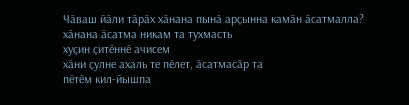Чӑваш йӑли тӑрӑх хӑнана пынӑ арҫынна камӑн ӑсатмалла?
хӑнана ӑсатма никам та тухмасть
хуҫин ҫитӗннӗ ачисем
хӑни ҫулне ахаль те пӗлет, ӑсатмасӑр та
пӗтӗм кил-йышпа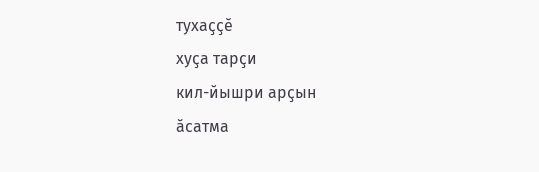тухаҫҫӗ
хуҫа тарҫи
кил-йышри арҫын
ӑсатма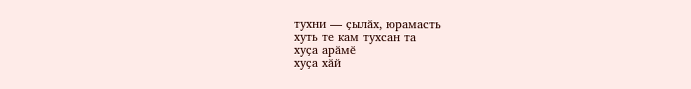тухни — ҫылӑх, юрамасть
хуть те кам тухсан та
хуҫа арӑмӗ
хуҫа хӑй